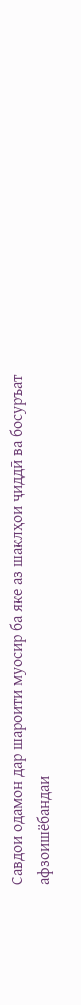Савдои одамон дар шароити муосир ба яке аз шаклҳои ҷиддӣ ва босуръат афзоишёбандаи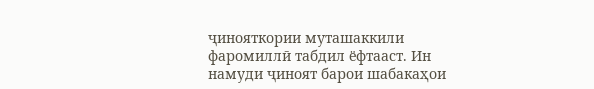ҷинояткории муташаккили фаромиллӣ табдил ёфтааст. Ин намуди ҷиноят барои шабакаҳои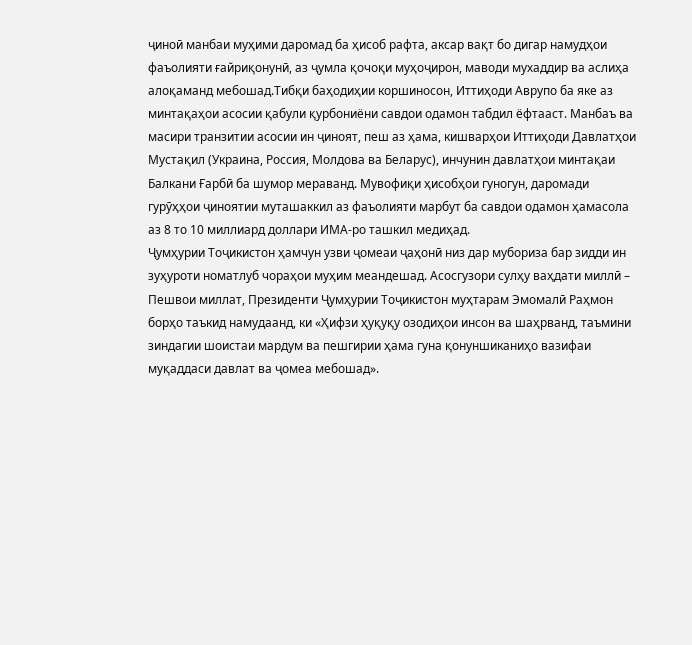ҷиноӣ манбаи муҳими даромад ба ҳисоб рафта, аксар вақт бо дигар намудҳои фаъолияти ғайриқонунӣ, аз ҷумла қочоқи муҳоҷирон, маводи мухаддир ва аслиҳа алоқаманд мебошад.Тибқи баҳодиҳии коршиносон, Иттиҳоди Аврупо ба яке аз минтақаҳои асосии қабули қурбониёни савдои одамон табдил ёфтааст. Манбаъ ва масири транзитии асосии ин ҷиноят, пеш аз ҳама, кишварҳои Иттиҳоди Давлатҳои Мустақил (Украина, Россия, Молдова ва Беларус), инчунин давлатҳои минтақаи Балкани Ғарбӣ ба шумор мераванд. Мувофиқи ҳисобҳои гуногун, даромади гурӯҳҳои ҷиноятии муташаккил аз фаъолияти марбут ба савдои одамон ҳамасола аз 8 то 10 миллиард доллари ИМА-ро ташкил медиҳад.
Ҷумҳурии Тоҷикистон ҳамчун узви ҷомеаи ҷаҳонӣ низ дар мубориза бар зидди ин зуҳуроти номатлуб чораҳои муҳим меандешад. Асосгузори сулҳу ваҳдати миллӣ – Пешвои миллат, Президенти Ҷумҳурии Тоҷикистон муҳтарам Эмомалӣ Раҳмон борҳо таъкид намудаанд, ки «Ҳифзи ҳуқуқу озодиҳои инсон ва шаҳрванд, таъмини зиндагии шоистаи мардум ва пешгирии ҳама гуна қонуншиканиҳо вазифаи муқаддаси давлат ва ҷомеа мебошад».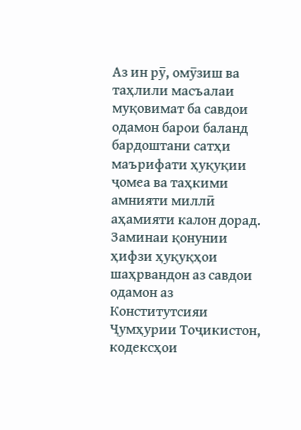Аз ин рӯ, омӯзиш ва таҳлили масъалаи муқовимат ба савдои одамон барои баланд бардоштани сатҳи маърифати ҳуқуқии ҷомеа ва таҳкими амнияти миллӣ аҳамияти калон дорад.
Заминаи қонунии ҳифзи ҳуқуқҳои шаҳрвандон аз савдои одамон аз Конститутсияи Ҷумҳурии Тоҷикистон, кодексҳои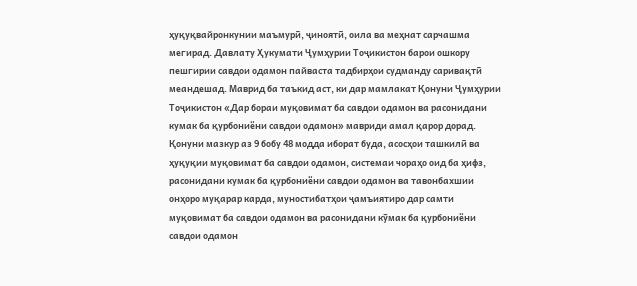ҳуқуқвайронкунии маъмурӣ, ҷиноятӣ, оила ва меҳнат сарчашма мегирад. Давлату Ҳукумати Ҷумҳурии Тоҷикистон барои ошкору пешгирии савдои одамон пайваста тадбирҳои судманду саривақтӣ меандешад. Маврид ба таъкид аст, ки дар мамлакат Қонуни Ҷумҳурии Тоҷикистон «Дар бораи муқовимат ба савдои одамон ва расонидани кумак ба қурбониёни савдои одамон» мавриди амал қарор дорад. Қонуни мазкур аз 9 бобу 48 модда иборат буда, асосҳои ташкилӣ ва ҳуқуқии муқовимат ба савдои одамон, системаи чораҳо оид ба ҳифз, расонидани кумак ба қурбониёни савдои одамон ва тавонбахшии онҳоро муқарар карда, муностибатҳои ҷамъиятиро дар самти муқовимат ба савдои одамон ва расонидани кӯмак ба қурбониёни савдои одамон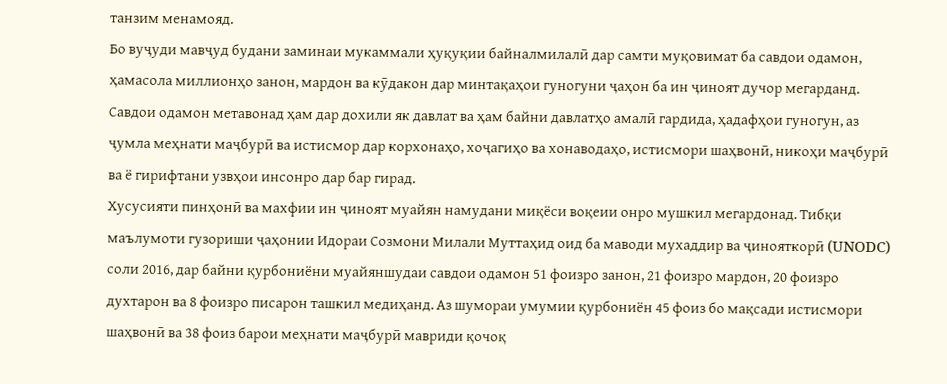танзим менамояд.
Бо вуҷуди мавҷуд будани заминаи мукаммали ҳуқуқии байналмилалӣ дар самти муқовимат ба савдои одамон, ҳамасола миллионҳо занон, мардон ва кӯдакон дар минтақаҳои гуногуни ҷаҳон ба ин ҷиноят дучор мегарданд. Савдои одамон метавонад ҳам дар дохили як давлат ва ҳам байни давлатҳо амалӣ гардида, ҳадафҳои гуногун, аз ҷумла меҳнати маҷбурӣ ва истисмор дар корхонаҳо, хоҷагиҳо ва хонаводаҳо, истисмори шаҳвонӣ, никоҳи маҷбурӣ ва ё гирифтани узвҳои инсонро дар бар гирад.
Хусусияти пинҳонӣ ва махфии ин ҷиноят муайян намудани миқёси воқеии онро мушкил мегардонад. Тибқи маълумоти гузориши ҷаҳонии Идораи Созмони Милали Муттаҳид оид ба маводи мухаддир ва ҷинояткорӣ (UNODC) соли 2016, дар байни қурбониёни муайяншудаи савдои одамон 51 фоизро занон, 21 фоизро мардон, 20 фоизро духтарон ва 8 фоизро писарон ташкил медиҳанд. Аз шумораи умумии қурбониён 45 фоиз бо мақсади истисмори шаҳвонӣ ва 38 фоиз барои меҳнати маҷбурӣ мавриди қочоқ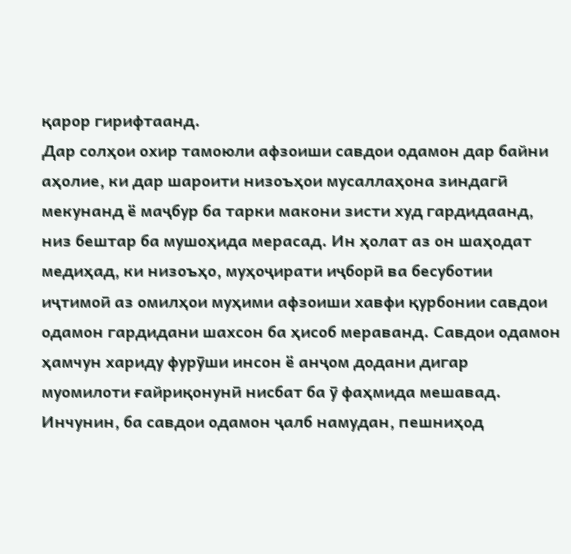қарор гирифтаанд.
Дар солҳои охир тамоюли афзоиши савдои одамон дар байни аҳолие, ки дар шароити низоъҳои мусаллаҳона зиндагӣ мекунанд ё маҷбур ба тарки макони зисти худ гардидаанд, низ бештар ба мушоҳида мерасад. Ин ҳолат аз он шаҳодат медиҳад, ки низоъҳо, муҳоҷирати иҷборӣ ва бесуботии иҷтимоӣ аз омилҳои муҳими афзоиши хавфи қурбонии савдои одамон гардидани шахсон ба ҳисоб мераванд. Савдои одамон ҳамчун хариду фурӯши инсон ё анҷом додани дигар муомилоти ғайриқонунӣ нисбат ба ӯ фаҳмида мешавад. Инчунин, ба савдои одамон ҷалб намудан, пешниҳод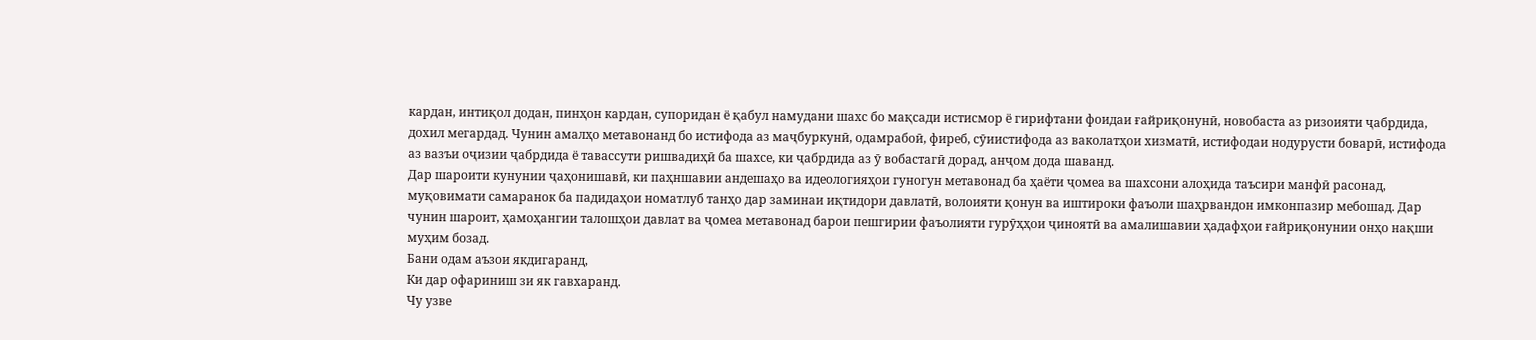кардан, интиқол додан, пинҳон кардан, супоридан ё қабул намудани шахс бо мақсади истисмор ё гирифтани фоидаи ғайриқонунӣ, новобаста аз ризоияти ҷабрдида, дохил мегардад. Чунин амалҳо метавонанд бо истифода аз маҷбуркунӣ, одамрабоӣ, фиреб, сӯиистифода аз ваколатҳои хизматӣ, истифодаи нодурусти боварӣ, истифода аз вазъи оҷизии ҷабрдида ё тавассути ришвадиҳӣ ба шахсе, ки ҷабрдида аз ӯ вобастагӣ дорад, анҷом дода шаванд.
Дар шароити кунунии ҷаҳонишавӣ, ки паҳншавии андешаҳо ва идеологияҳои гуногун метавонад ба ҳаёти ҷомеа ва шахсони алоҳида таъсири манфӣ расонад, муқовимати самаранок ба падидаҳои номатлуб танҳо дар заминаи иқтидори давлатӣ, волоияти қонун ва иштироки фаъоли шаҳрвандон имконпазир мебошад. Дар чунин шароит, ҳамоҳангии талошҳои давлат ва ҷомеа метавонад барои пешгирии фаъолияти гурӯҳҳои ҷиноятӣ ва амалишавии ҳадафҳои ғайриқонунии онҳо нақши муҳим бозад.
Бани одам аъзои якдигаранд,
Ки дар офариниш зи як гавхаранд.
Чу узве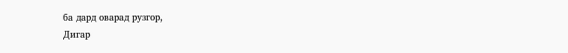ба дард оварад рузгор,
Дигар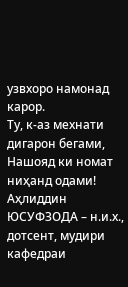узвхоро намонад карор.
Ту, к-аз мехнати дигарон бегами,
Нашояд ки номат ниҳанд одами!
Аҳлиддин ЮСУФЗОДА – н.и.х., дотсент, мудири кафедраи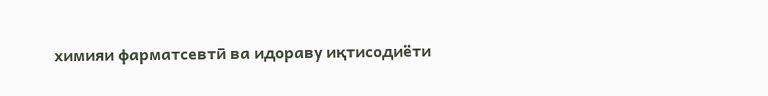химияи фарматсевтӣ ва идораву иқтисодиёти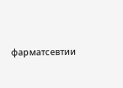фарматсевтии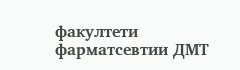факултети фарматсевтии ДМТ